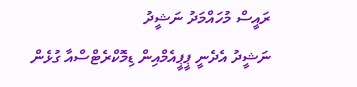ރައީސް މުހައްމަދު ނަޝީދު
ނަޝީދު އެދެނީ ޕީޕީއެމްއިން ޑިމޮކްރެޓްސްއާ ގުޅެން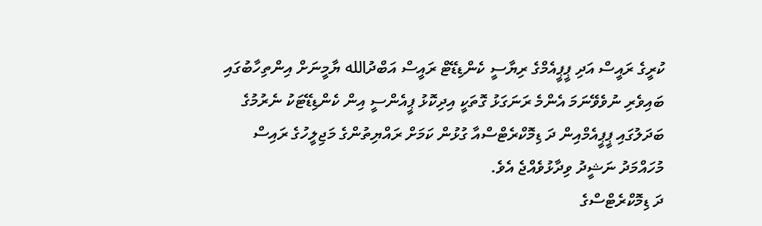ކުރީގެ ރައީސް އަދި ޕީޕީއެމްގެ ރިޔާސީ ކެންޑިޑޭޓް ރައީސް އަބްދުالله ޔާމީނަށް އިންތިހާބުގައި ބައިވެރި ނުވެވޭނަމަ އެންމެ ރަނަގަޅު ގޮތަކީ އިދިކޮޅު ޕީއެންސީ އިން ކެންޑިޑޭޓަކު ނެރުމުގެ ބަދަލުގައި ޕީޕީއެމްއިން ދަ ޑިމޮކްރެޓްސްއާ ގުޅުން ކަމަށް ރައްޔިތުންގެ މަޖިލީހުގެ ރައިސް މުހައްމަދު ނަޝީދު ވިދާޅުވެއްޖެ އެވެ.
ދަ ޑިމޮކްރެޓްސްގެ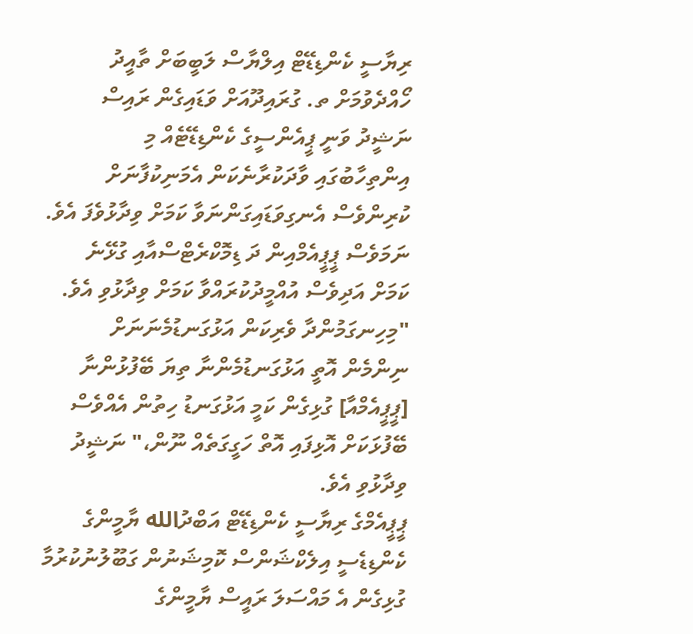ރިޔާސީ ކެންޑިޑޭޓް އިލްޔާސް ލަބީބަށް ތާއީދު ހޯއްދެވުމަށް ތ. ގުރައިދޫއަށް ވަޑައިގެން ރައިސް ނަޝީދު ވަނީ ޕީއެންސީގެ ކެންޑިޑޭޓެއް މި އިންތިހާބުގައި ވާދަކުރާނެކަން އެމަނިކުފާނަށް ކުރިންވެސް އެނގިވަޑައިގަންނަވާ ކަމަށް ވިދާޅުވެފަ އެވެ. ނަމަވެސް ޕީޕީއެމްއިން ދަ ޑިމޮކްރެޓްސްއާއި ގުޅޭނެ ކަމަށް އަދިވެސް އުއްމީދުކުރައްވާ ކަމަށް ވިދާޅުވި އެވެ.
"މިހިނގަމުންދާ ވެރިކަން އަޅުގަނޑުމެނަނަށް ނިންމެން އޮތީ އަޅުގަނޑުމެންނާ ތިޔަ ބޭފުޅުންނާ [ޕީޕީއެމްއާ] ގުޅިގެން ކަމީ އަޅުގަނޑު ހިތުން އެއްވެސް ބޭފުޅަކަށް އޮޅިފައި އޮތް ހަގީގަތެއް ނޫން،" ނަޝީދު ވިދާޅުވި އެވެ.
ޕީޕީއެމްގެ ރިޔާސީ ކެންޑިޑޭޓް އަބްދުالله ޔާމީންގެ ކެންޑިޑެސީ އިލެކްޝަންސް ކޮމިޝަނުން ގަބޫލުނުކުރުމާ ގުޅިގެން އެ މައްސަލަ ރައީސް ޔާމީންގެ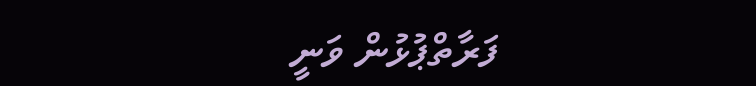ފަރާތްޕުޅުން ވަނީ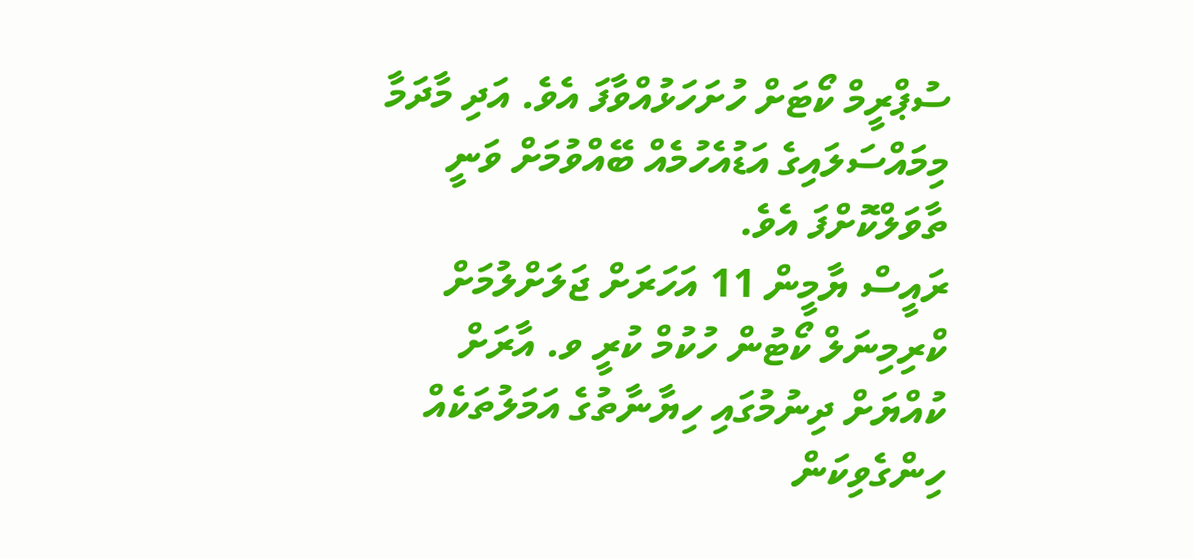ސުޕްރީމް ކޯޓަށް ހުށަހަޅުއްވާފަ އެވެ. އަދި މާދަމާ މިމައްސަލައިގެ އަޑުއެހުމެއް ބޭއްވުމަށް ވަނީ ތާވަލްކޮށްފަ އެވެ.
ރައީސް ޔާމީން 11 އަހަރަށް ޖަލަށްލުމަށް ކްރިމިނަލް ކޯޓުން ހުކުމް ކުރީ ވ. އާރަށް ކުއްޔަށް ދިނުމުގައި ހިޔާނާތުގެ އަމަލުތަކެއް ހިންގެވިކަން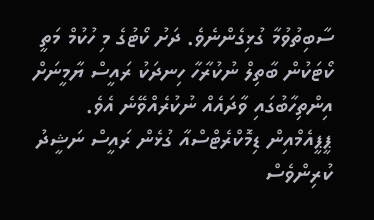ސާބިތުވުމާ ގުޅިގެންނެވެ. ދަށު ކޯޓުގެ މި ހުކުމް މަތީ ކޯޓަކުން ބާތިލް ނުކުރާހާ ހިނދަކު ރައީސް ޔާމީނަށް އިންތިހާބުގައި ވާދައެއް ނުކުރެއްވޭނެ އެވެ.
ޕީޕީއެމްއިން ޑިމޮކްރެޓްސްއާ ގުޅެން ރައީސް ނަޝީދު ކުރިންވެސް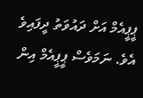ޕީޕީއެމް އަށް ދައުވަތު ދީފައިވެ އެވެ. ނަމަވެސް ޕީޕީއެމް އިން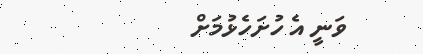ވަނީ އެ ހުށަހެޅުމަށް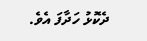ދެކޮޅު ހަދާފަ އެވެ.